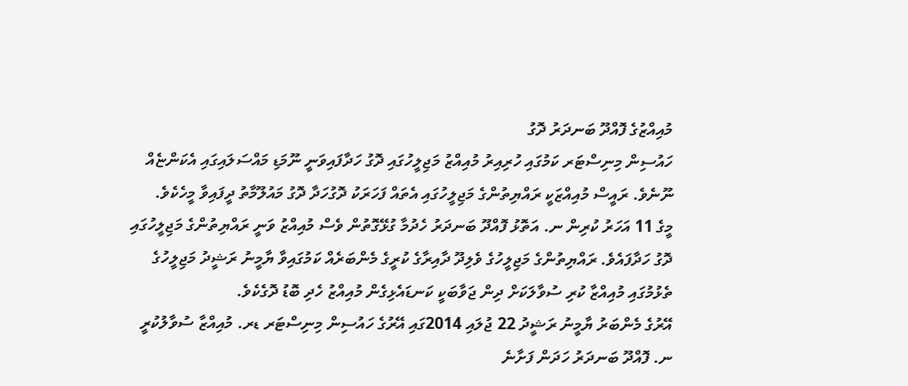މުއިއްޒުގެ ފޮއްދޫ ބަނދަރު ދޮގު
ހައުސިން މިނިސްޓަރ ކަމުގައި ހުރިއިރު މުއިއްޒު މަޖިލީހުގައި ދޮގު ހަދާފައިވަނީ ނޫމަޑި މައްސަލައިގައި އެކަންޏެއް ނޫނެވެ. ރައީސް މުއިއްޒަކީ ރައްޔިތުންގެ މަޖިލީހުގައި އެތައް ފަހަރަކު ދޮގުހަދާ ދޮގު މައުލޫމާތު ދީފައިވާ މީހެކެވެ.
މީގެ 11 އަހަރު ކުރިން ނ. އަތޮޅު ފޮއްދޫ ބަނދަރު ހެދުމާ ގުޅޭގޮތުން ވެސް މުއިއްޒު ވަނީ ރައްޔިތުންގެ މަޖިލީހުގައި ދޮގު ހަދާފައެވެ. ރައްޔިތުންގެ މަޖިލީހުގެ ވެލިދޫ ދާއިރާގެ ކުރީގެ މެންބަރެއް ކަމުގައިވާ ޔާމީނު ރަޝީދު މަޖިލީހުގެ ތެޅުމުގައި މުއިއްޒާ ކުރި ސުވާލަކަށް ދިން ޖަވާބަކީ ކަނޑައެޅިގެން މުއިއްޒު ހެދި ބޮޑު ދޮގެކެވެ.
އޭރުގެ މެންބަރު ޔާމީނު ރަޝީދު 22 ޖުލައި 2014ގައި އޭރުގެ ހައުސިން މިނިސްޓަރ ޑރ. މުއިއްޒާ ސުވާލުކުރީ ނ. ފޮއްދޫ ބަނދަރު ހަދަން ފަށާނެ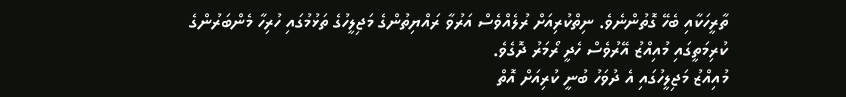ތާރީހަކާއި ބެހޭ ގޮތުންނެވެ. ނިތްކުރިއަށް ރުލެއްވެސް އަރުވާ ރައްޔިތުންގެ މަޖިލީހުގެ ތަޅުމުގައި ހުރިހާ މެންބަރުންގެ ކުރިމަތީގައި މުއިއްޒު އޭރުވެސް ހެދީ ރޯމަރު ދޮގެވެ.
މުއިއްޒު މަޖިލީހުގައި އެ ދުވަހު ބުނީ ކުރިއަށް އޮތް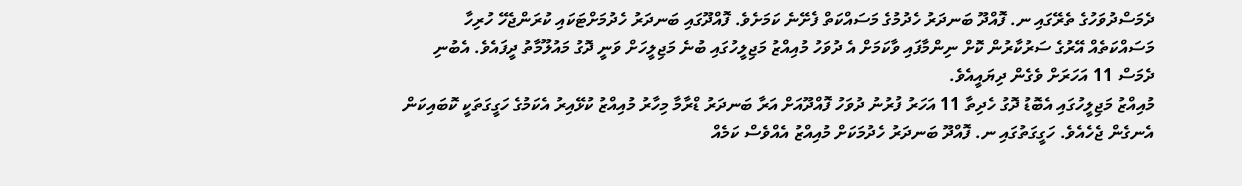ދެމަސްދުވަހުގެ ތެރޭގައި ނ. ފޮއްދޫ ބަނދަރު ހެދުމުގެ މަސައްކަތް ފެށޭނެ ކަމަށެވެ. ފޮއްދޫގައި ބަނދަރު ހެދުމަށްޓަކައި ކުރަންޖެހޭ ހުރިހާ މަސައްކަތެއް އޭރުގެ ސަރުކާރުން ކޮށް ނިންމާފައި ވާކަމަށް އެ ދުވަހު މުއިއްޒު މަޖިލީހުގައި ބުނެ މަޖިލީހަށް ވަނީ ދޮގު މައުލޫމާތު ދީފައެވެ. އެބުނި ދެމަސް 11 އަހަރަށް ވެގެން ދިޔައީއެވެ.
މުއިއްޒު މަޖިލީހުގައި އެބޮޑު ދޮގު ހެދިތާ 11 އަހަރު ފުރުނު ދުވަހު ފޮއްދޫއަށް އަރާ ބަނދަރު ޑްރާމާ މިހާރު މުއިއްޒު ކުޅޭއިރު އެކަމުގެ ހަގީގަތަކީ ކޮބައިކަން އެނގެން ޖެހެއެވެ. ހަގީގަތުގައި ނ. ފޮއްދޫ ބަނދަރު ހެދުމަކަށް މުއިއްޒު އެއްވެސް ކަމެއް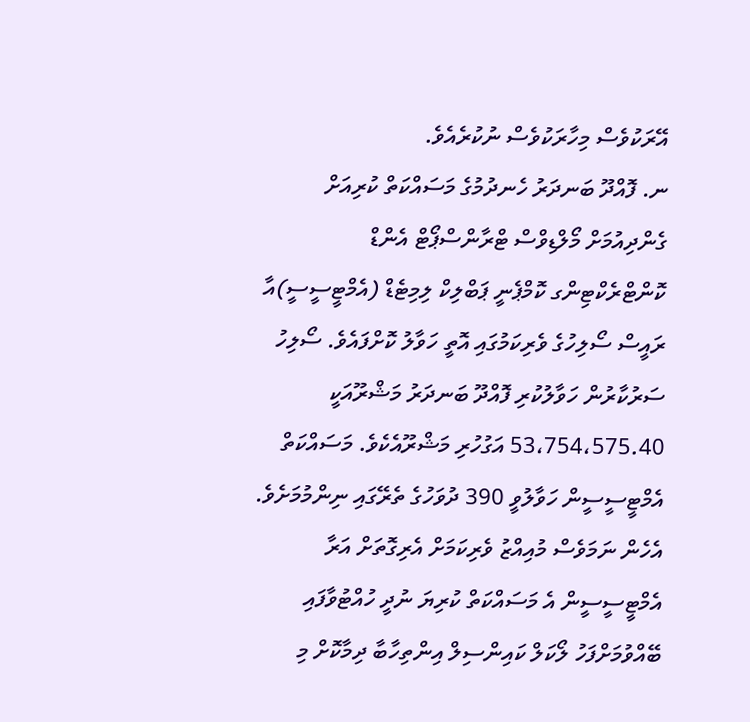އޭރަކުވެސް މިހާރަކުވެސް ނުކުރެއެވެ.
ނ. ފޮއްދޫ ބަނދަރު ހެނދުމުގެ މަސައްކަތް ކުރިއަށް ގެންދިއުމަށް މޯލްޑިވްސް ޓްރާންސްޕޯޓް އެންޑް ކޮންޓްރެކްޓިންގ ކޮމްޕެނީ ޕަބްލިކް ލިމިޓެޑް (އެމްޓީސީސީ)އާ ރައީސް ސޯލިހުގެ ވެރިކަމުގައި އޮތީ ހަވާލު ކޮށްފައެވެ. ސޯލިހު ސަރުކާރުން ހަވާލުކުރި ފޮއްދޫ ބަނދަރު މަޝްރޫއަކީ 53،754،575.40 އަގުހުރި މަޝްރޫއެކެވެ. މަސައްކަތް އެމްޓީސީސީން ހަވާލުވީ 390 ދުވަހުގެ ތެރޭގައި ނިންމުމަށެވެ. އެހެން ނަމަވެސް މުއިއްޒު ވެރިކަމަށް އެރިގޮތަށް އަރާ އެމްޓީސީސީން އެ މަސައްކަތް ކުރިޔަ ނުދީ ހުއްޓުވާފައި ބޭއްވުމަށްފަހު ލޯކަލް ކައިންސިލް އިންތިހާބާ ދިމާކޮށް މި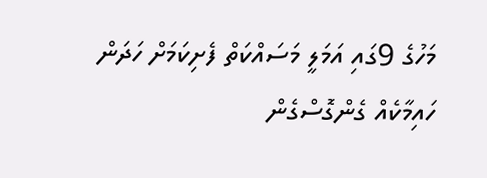މަހުގެ 9ގައި އަމަލީ މަސައްކަތް ފެށިކަމަށް ހަދަން ހައިމާކެއް ގެންގޮސްގެން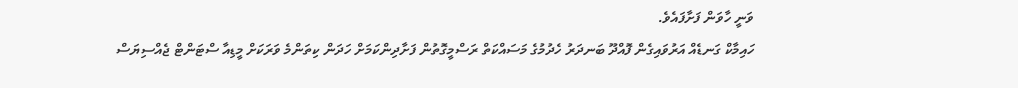ވަނީ ހާވަން ފަށާފައެވެ.
ހައިމާކް ގަނޑެއް އަރުވައިގެން ފޮއްދޫ ބަނދަރު ހެދުމުގެ މަސައްކަތް ރަސްމީގޮތުން ފަށާދިންކަމަށް ހަދަން ކިތަންމެ ވަރަކަށް މީޑިއާ ސްޓަންޓް ޖެއްސިޔަސް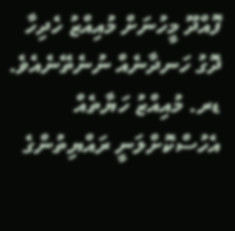ފޮއްދޫ މީހުނަށް މުއިއްޒު ހެދިހާ ދޮގު ހަނދާނެއް ނުނެތޭނެއެވެ. ޑރ. މުއިއްޒު ހަޔާތެއް އެހުސްކޮށްލަނީ ރައްޔިތުންގެ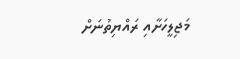މަޖިލީހަށާއި ރައްޔިތުނަށް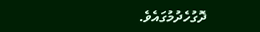ދޮގުހެދުމުގައެވެ.